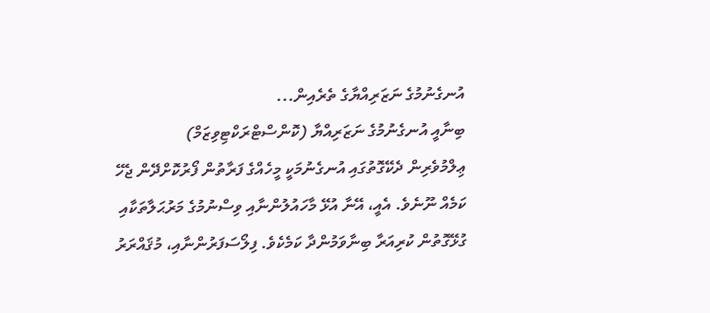އުނގެނުމުގެ ނަޒަރިއްޔާގެ ތެރެއިން...
ބިނާއީ އުނގެނުމުގެ ނަޒަރިއްޔާ (ކޮންސްޓްރަކްޓިވިޒަމް)
ޢިލްމުވެރިން ދެކޭގޮތުގައި އުނގެނުމަކީ މީހެއްގެ ފަރާތުން ފޯރުކޮށްދޭން ޖެހޭ ކަމެއް ނޫނެވެ. އެއީ، އޭނާ އުޅޭ މާހައުލުންނާއި ވިސްނުމުގެ މަރުޙަލާތަކާއި ގުޅޭގޮތުން ކުރިއަރާ ބިނާވަމުންދާ ކަމެކެވެ. ފިލޯސަފަރުންނާއި، މުޤައްރަރު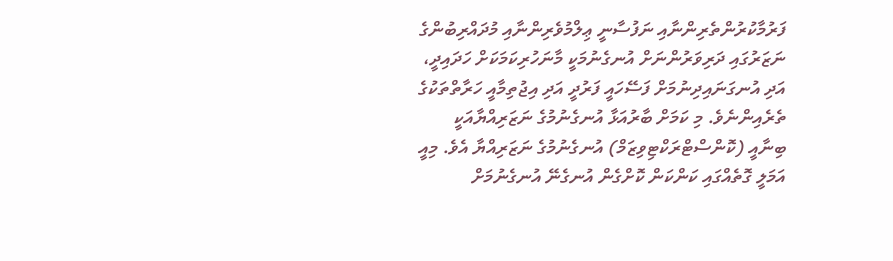ފަރުމާކުރުންތެރިންނާއި ނަފުސާނީ ޢިލްމުވެރިންނާއި މުދައްރިބުންގެ ނަޒަރުގައި ދަރިވަރުންނަށް އުނގެނުމަކީ މާނަހުރިކަމަކަށް ހަދައިދީ، އަދި އުނގަނައިދިނުމަށް ފަސޭހައީ ފަރުދީ އަދި އިޖުތިމާއީ ހަރާތްތަކުގެ ތެރެއިންނެވެ. މި ކަމަށް ބާރުއަޅާ އުނގެނުމުގެ ނަޒަރިއްޔާއަކީ ބިނާއީ (ކޮންސްޓްރަކްޓިވިޒަމް) އުނގެނުމުގެ ނަޒަރިއްޔާ އެވެ. މިއީ އަމަލީ ގޮތެއްގައި ކަންކަން ކޮށްގެން އުނގެނޭ އުނގެނުމަށް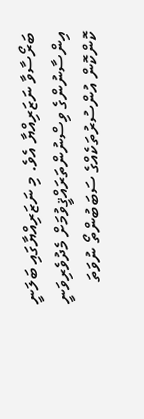ބަރޯސާވާ ނަޒަރިއްޔާ އެވެ. މި ނަޒަރިއްޔާގައި ބަލަނީ އިންސާނުންގެ ވިސްނުންތަރައްޤީވުމަށް މެދުވެރިވަނީ ކޮންކޮން އުންސުރުތަކެއްގެ ސަބަބުންތޯ ނުވަތަ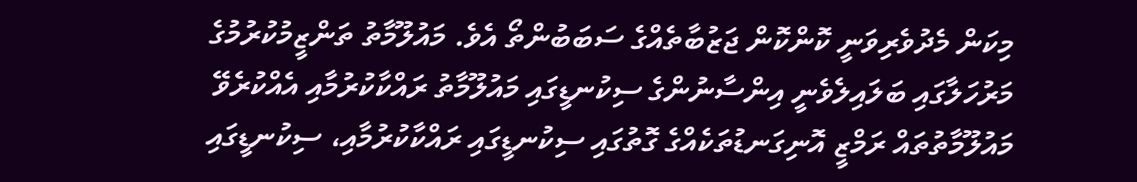މިކަން މެދުވެރިވަނީ ކޮންކޮން ޖަޒުބާތެއްގެ ސަބަބުންތޯ އެވެ. މައުލޫމާތު ތަންޒީމުކުރުމުގެ މަރުހަލާގައި ބަލައިލެވެނީ އިންސާނުންގެ ސިކުނޑީގައި މައުލޫމާތު ރައްކާކުރުމާއި އެއްކުރެވޭ މައުލޫމާތުތައް ރަމްޒީ އޮނިގަނޑުތަކެއްގެ ގޮތުގައި ސިކުނޑީގައި ރައްކާކުރުމާއި، ސިކުނޑީގައި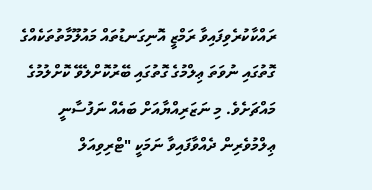ރައްކާކުރެވިފައިވާ ރަމްޒީ އޮނިގަނޑުތައް މައުލޫމާތުތަކެއްގެ ގޮތުގައި ނުވަތަ ޢިލްމުގެ ގޮތުގައި ބޭރުކޮށްލެވޭ ކޮށްލުމުގެ މައްޗަށެވެ. މި ނަޒަރިއްޔާއަށް ބައެއް ނަފުސާނީ ޢިލްމުވެރިން ދެއްވާފައިވާ ނަމަކީ "ޓްރިވިއަލް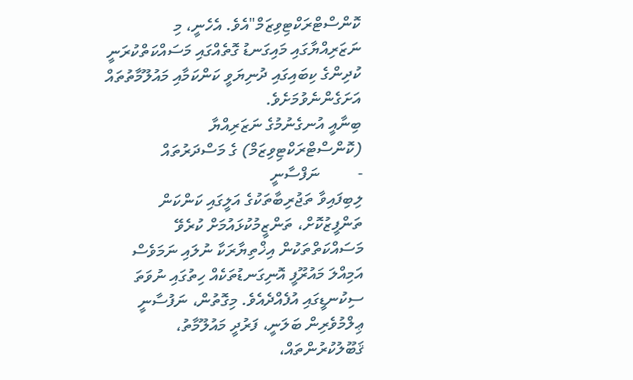ކޮންސްޓްރަކްޓިވިޒަމް"އެވެ. އެހެނީ، މި ނަޒަރިއްޔާގައި މައިގަނޑު ގޮތެއްގައި މަސައްކަތްކުރަނީ ކުދިންގެ ކިބައިގައި ދުނިޔަވީ ކަންކަމާއި މައުލޫމާތުތައް އަށަގެންނެވުމަށެވެ.
ބިނާއީ އުނގެނުމުގެ ނަޒަރިއްޔާ (ކޮންސްޓްރަކްޓިވިޒަމް) ގެ މަސްދަރުތައް
-         ނަފްސާނީ
ލިބިފައިވާ ތަޖުރިބާތަކުގެ އަލީގައި ކަންކަން ތަންފީޒުކޮށް، ތަންޒީމުކުޅައުމަށް ކުރެވޭ މަސައްކަތްތަކުން އިޚްތިޔާރަކާ ނުލައި ނަމަވެސް އަމިއްލަ މައުރޫފީ އޮނިގަނޑުތަކެއް ހިތުގައި ނުވަތަ ސިކުނޑީގައި އުފެއްދެއެވެ. މިގޮތުން، ނަފުސާނީ ޢިލްމުވެރިން ބަލަނީ، ފަރުދީ މައުލޫމާތު، ޤަބޫލުކުރުންތައް،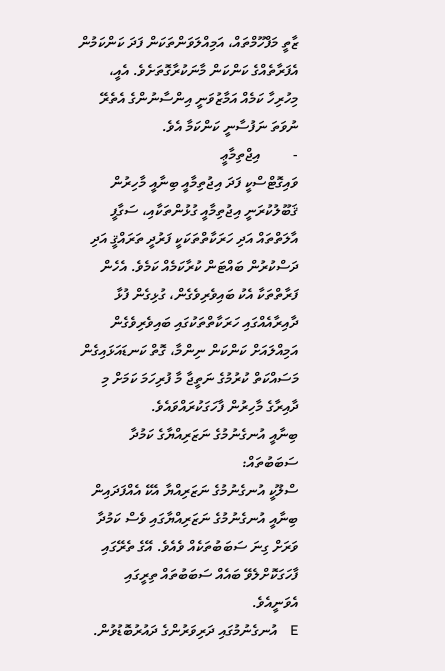ޒާތީ މަފްހޫމްތައް، އަމިއްލަވަންތަކަން ފަދަ ކަންކަމުން އެފަރާތެއްގެ ކަންކަން މާނަކުރާގޮތަށެވެ. އެއީ، މިހުރިހާ ކަމެއް އަމާޒުވަނީ އިންސާނުންގެ އެތެރޭ ނުވަތަ ނަފުސާނީ ކަންކަމާ އެވެ.
-         އިޖްތިމާޢީ
ވައިގޮޓްސްކީ ފަދަ އިޖުތިމާއީ ބިނާއީ މާހިރުން ޤަބޫލުކުރަނީ އިޖުތިމާއީ ގުޅުންތަކާއި، ސަގާފީ އާލަތްތައް އަދި ހަރަކާތްތަކަކީ ފަރުދީ ތަރައްޤީ އަދި ދަސްކުރުން ބައްޓަން ކުރާކަމެއް ކަމެވެ. އެހެން ފަރާތްތަކާ އެކު ބައިވެރިވެގެން، ގުޅިގެން ފުޅާ ދާއިރާއެއްގައި ހަރަކާތްތަކުގައި ބައިވެރިވެގެން އަމިއްލައަށް ކަންކަން ނިންމާ، ގޮތް ކަނޑައަޅައިގެން މަސައްކަތް ކުރުމުގެ ނަތީޖާ މާ ފުރިހަމަ ކަމަށް މި ދާއިރާގެ މާހިރުން ފާހަގަކުރައްވައެވެ.
ބިނާއީ އުނގެނުމުގެ ނަޒަރިއްޔާގެ ކަމުދާ ސަބަބުތައް:
ސްލޫކީ އުނގެނުމުގެ ނަޒަރިއްޔާ އެކޭ އެއްފަދައިން ބިނާއީ އުނގެނުމުގެ ނަޒަރިއްޔާގައި ވެސް ކަމުދާ ވަރަށް ގިނަ ސަބަބުތަކެއް ވެއެވެ. އޭގެ ތެރޭގައި ފާހަގަކޮށްލެވޭ ބައެއް ސަބަބުތައް ތިރީގައި އެވަނީއެވެ.
E   އުނގެނުމުގައި ދަރިވަރުންގެ ދައުރުބޮޑުވުން.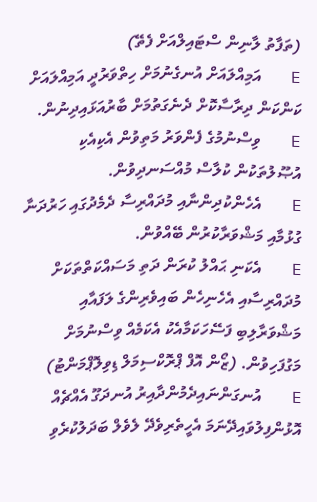(ތަފާތު ލާނިން ސްޓައިލްއަށް ފެތޭ)
E   އަމިއްލައަށް އުނގެނުމަށް ހިތްވަރުދީ އަމިއްލައަށް ކަންކަން ދިރާސާކޮށް ދެނެގަތުމަށް ބާރުއަޅައިދިނުން.
E   ވިސްނުމުގެ ފެންވަރު މަތިވުން އެކިއެކި އުޞޫލުތަކުން ކުލާސް މުއްސަނދިވުން.
E   އެހެންކުދިންނާއި މުދައްރިސާ ދެމެދުގައި ހަރުދަނާ ގުޅުމާއި މަޝްވަރާކުރުން ބޭއްވުން.
E   އެކަނި ޙައްލު ކުރަން ދަތި މަސައްކަތްތަކަށް މުދައްރިސާއި އެހެނިހެން ބައިވެރިންގެ ލަފައާއި މަޝްވަރާލިބި ފަސޭހަކަމާއެކު އެކަމެއް ވިސްނުމަށް މަގުފަހިވުން. (ޒޯން އޮފް ޕްރޮކްސިމަލް ޑިވިލޮޕްމަންޓު)
E   އުނގަންނައިދެމުންދާއިރު އުނދަގޫ އެއްޗެއް އޮޅުންފިލުވައިދޭނަމަ އެހީތެރިވެދޭ ލެވެލް ބަދަލުކުރެވި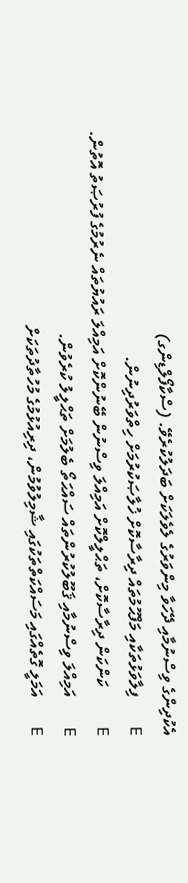އެކުދިންގެ ވިސްނުމާއި ދޭހަވާ މިންވަރުގެ ލެވެލަކަށް ބަދަލުކުރެވޭ. (ސްކާފޯލްޑިންގ)
E   ފިލާވަޅުތަކާއި މަފްޙޫމުތައް ދިރާސާކޮށް ޚުލާޞަކުރުމަށް ހިތްވަރުދިނުން.
E    ކަންކަން ދިރާސާކޮށް، ތަޙްލީލްކޮށް އަމިއްލަ ވިސްނުން ބޭނުންކޮށް އަމިއްލަ ރައުޔުތައް ނެރުމުގެ ފުރުޞަތު އޮތުން.
E   އަމިއްލަ ވިސްނުމާއި ޤަބޫލުކުރުންތައް ސައްޙަތޯ ބެލުމަށް ތަޙްލީލު ކުރެވުން.
E   އަމަލީ ގޮތެއްގައި މަސައްކަތްތަކުގައި ޝާމިލުވުމުން، ދިރިއުޅުމުގެ މުހުތާދުތަކަށް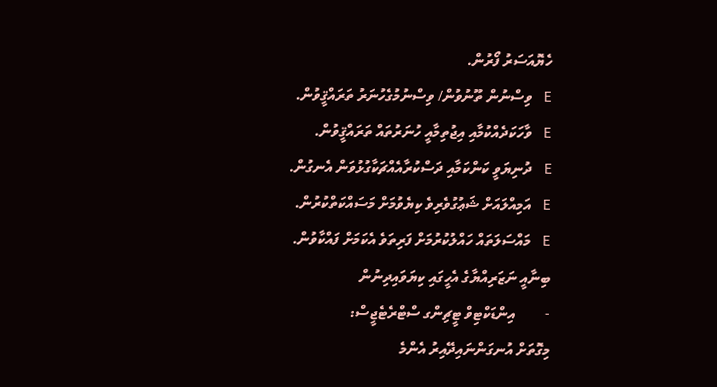ހެޔޮއަސަރު ފޯރުން.
E   ވިސްނުން ތޫނުވުން/ ވިސްނުމުގެހުނަރު ތަރައްޤީވުން.
E   ވާހަކަދެއްކުމާއި އިޖުތިމާއީ ހުނަރުތައް ތަރައްޤީވުން.
E   ދުނިޔަވީ ކަންކަމާއި ދަސްކުރާއެއްޗަކާގުޅުވަން އެނގުން.
E   އަމިއްލައަށް ޝަޢުގުވެރިވެ ކިޔެވުމަށް މަސައްކަތްކުރުން.
E   މައްސަލަތައް ހައްލުކުރުމަށް ފަރިތަވެ އެކަމަށް ފައްކާވުން.
ބިނާއީ ނަޒަރިއްޔާގެ އެހީގައި ކިޔަވައިދިނުން
-        އިންޑަކްޓިވް ޓީޗިންގ ސްޓްރެޓެޖީސް:
މިގޮތަށް އުނގަންނައިދޭއިރު އެންމެ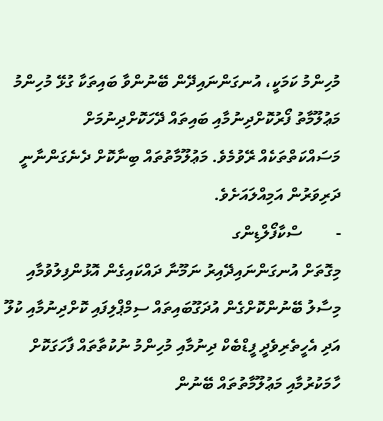މުހިންމު ކަމަކީ، އުނގަންނައިދޭން ބޭނުންވާ ބައިތަކާ ގުޅޭ މުހިންމު މަޢުލޫމާތު ފޯރުކޮށްދިނުމާއި ބައިތައް ދޭހަކޮށްދިނުމަށް މަސައްކަތްތަކެއް ރޭވުމެވެ. މަޢުލޫމާތުތައް ބިނާކޮށް ދެނެގަންނާނީ ދަރިވަރުން އަމިއްލައަށެވެ.
-        ސްކާފޯލްޑިންގ
މިގޮތަށް އުނގަންނައިދޭއިރު ނަމޫނާ ދައްކައިގެން އޮޅުންފިލުވުމާއި މިސާލު ބޭނުންކޮށްގެން އުދަގޫބައިތައް ސިމްޕްލިފައި ކޮށްދިނުމާއި ކުލޫ އަދި އެހީތެރިވެދީ ފީޑްބެކް ދިނުމާއި މުހިންމު ނުކުތާތައް ފާހަގަކޮށް ހާމަކުރުމާއި މަޢުލޫމާތުތައް ބޭނުން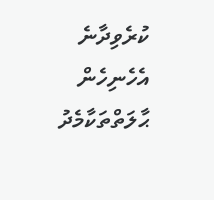ކުރެވިދާނެ އެހެނިހެން ޙާލަތްތަކާމެދު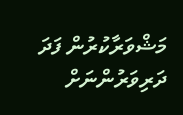މަޝްވަރާކުރުން ފަދަ ދަރިވަރުންނަށް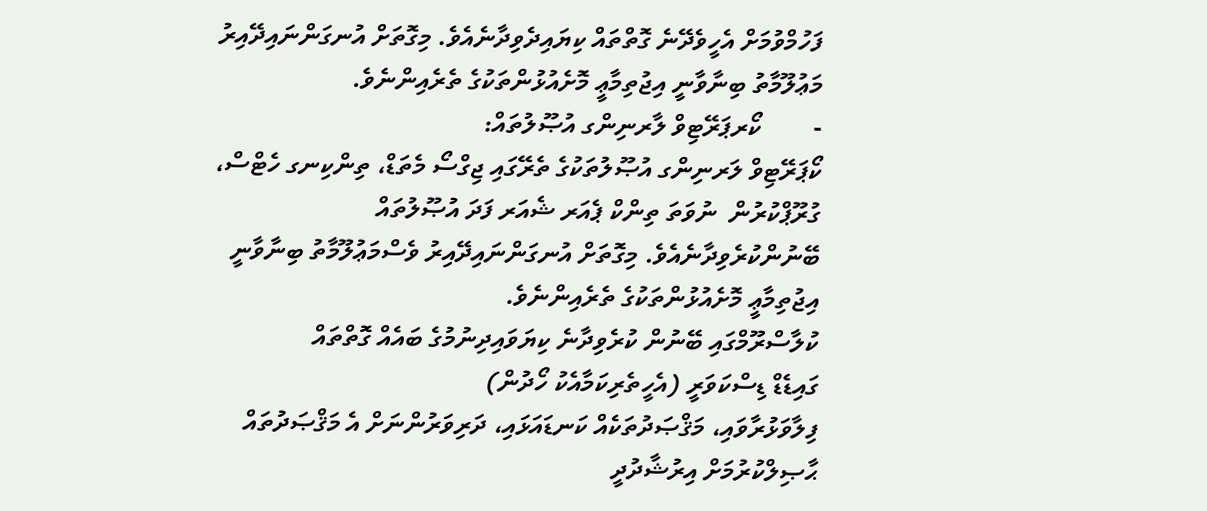ފަހުމްވުމަށް އެހީވެދޭނެ ގޮތްތައް ކިޔައިދެވިދާނެއެވެ. މިގޮތަށް އުނގަންނައިދޭއިރު މަޢުލޫމާތު ބިނާވާނީ އިޖުތިމާޢީ މޮށެއުޅުންތަކުގެ ތެރެއިންނެވެ.
-        ކޯރޕަރޭޓިވް ލާރނިންގ އުޞޫލުތައް:
ކޯޕަރޭޓިވް ލަރނިންގ އުޞޫލުތަކުގެ ތެރޭގައި ޖިގްސޯ މެތަޑް، ތިންކިނގ ހެޓްސް، ގުރޫޕްކުރުން  ނުވަތަ ތިންކް ޕެއަރ ޝެއަރ ފަދަ އުޞޫލުތައް ބޭނުންކުރެވިދާނެއެވެ. މިގޮތަށް އުނގަންނައިދޭއިރު ވެސްމަޢުލޫމާތު ބިނާވާނީ އިޖުތިމާޢީ މޮށެއުޅުންތަކުގެ ތެރެއިންނެވެ.
ކުލާސްރޫމްގައި ބޭނުން ކުރެވިދާނެ ކިޔަވައިދިނުމުގެ ބައެއް ގޮތްތައް
ގައިޑެޑް ޑިސްކަވަރީ (އެހީތެރިކަމާއެކު ހޯދުން)
ފިލާވަޅުރާވައި، މަޤްޞަދުތަކެއް ކަނޑައަޅައި، ދަރިވަރުންނަށް އެ މަޤްޞަދުތައް ޙާޞިލްކުރުމަށް އިރުޝާދުދީ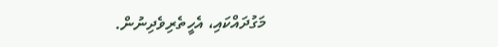މަގުދައްކައި، އެހީތެރިވެދިނުން.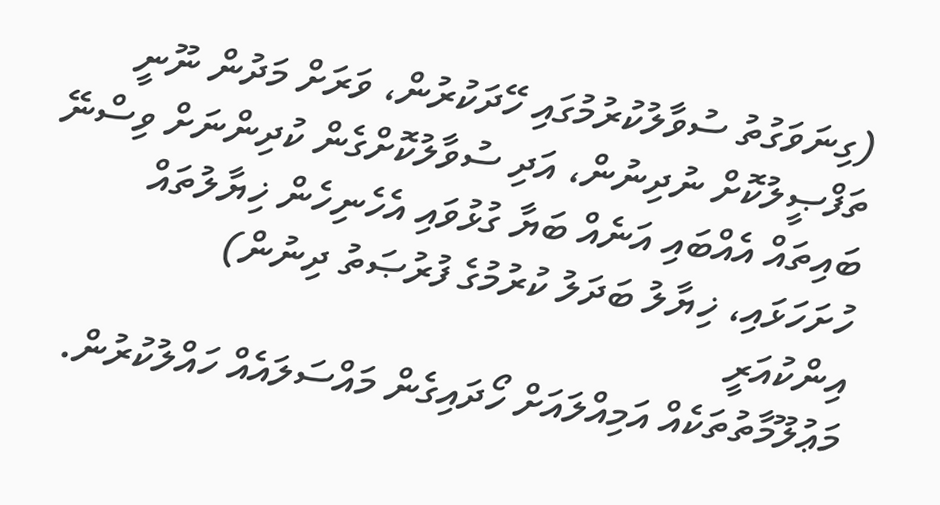(ގިނަވަގުތު ސުވާލުކުރުމުގައި ހޭދަކުރުން، ވަރަށް މަދުން ނޫނީ ތަފްޞީލުކޮށް ނުދިނުން، އަދި ސުވާލުކޮށްގެން ކުދިންނަށް ވިސްނޭ ބައިތައް އެއްބައި އަނެއް ބަޔާ ގުޅުވައި އެހެނިހެން ޚިޔާލުތައް ހުށަހަޅައި، ޚިޔާލު ބަދަލު ކުރުމުގެ ފުރުޞަތު ދިނުން)
އިންކުއަރީ
މަޢުލޫމާތުތަކެއް އަމިއްލައަށް ހޯދައިގެން މައްސަލައެއް ހައްލުކުރުން.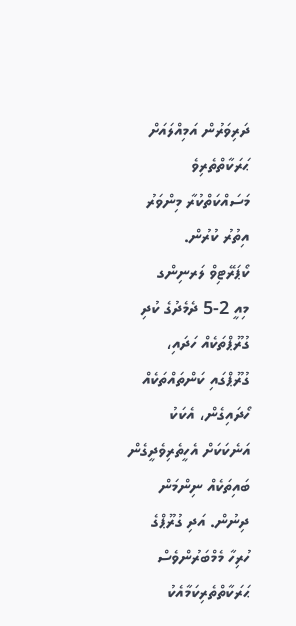ދަރިވަރުން އަމިއްލައަށް ޙަރަކާތްތެރިވެ މަސައްކަތްކުރާ މިންވަރު އިތުރު ކުރުން.
ކޯޕަރޭޓިވް ލަރނިންގ
މިއީ 2-5 ދެމެދުގެ ކުދި ގުރޫޕްތަކެއް ހަދައި، ގުރޫޕްގައި ކަންތައްތަކެއް ހޯދައިގެން، އެކަކު އަނެކަކަށް އެހީތެރިވެދީގެން ބައިތަކެއް ނިންމަން ދިނުން. އަދި ގުރޫޕްގެ ހުރިހާ މެމްބަރުންވެސް ޙަރަކާތްތެރިކަމާއެކު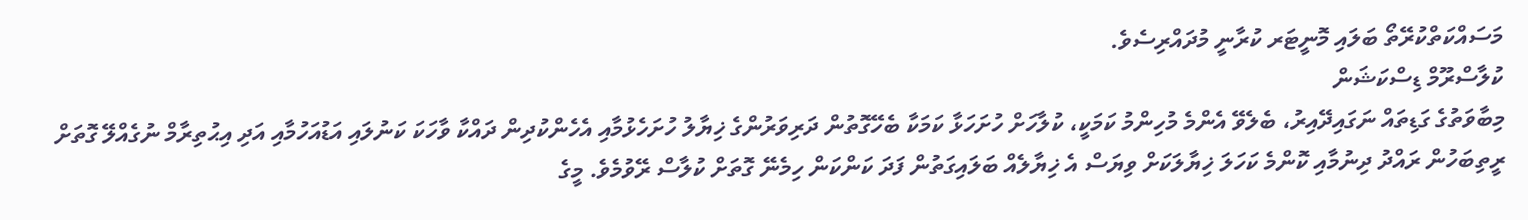މަސައްކަތްކުރޭތޯ ބަލައި މޮނީޓަރ ކުރާނީ މުދައްރިސެވެ.
ކުލާސްރޫމް ޑިސްކަޝަން
މިބާވަތުގެ ގަޑިތައް ނަގައިދޭއިރު، ބެލެވޭ އެންމެ މުހިންމު ކަމަކީ، ކުލާހަށް ހުށަހަޅާ ކަމަކާ ބެހޭގޮތުން ދަރިވަރުންގެ ޚިޔާލު ހުށަހެޅުމާއި އެހެންކުދިން ދައްކާ ވާހަކަ ކަނުލައި އަޑުއަހުމާއި އަދި އިޙުތިރާމް ނުގެއްލޭ ގޮތަށް ރީތިބަހުން ރައްދު ދިނުމާއި ކޮންމެ ކަހަލަ ޚިޔާލަކަށް ވިޔަސް އެ ޚިޔާލެއް ބަލައިގަތުން ފަދަ ކަންކަން ހިމެނޭ ގޮތަށް ކުލާސް ރޭވުމެވެ. މީގެ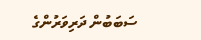ސަބަބުން ދަރިވަރުންގެ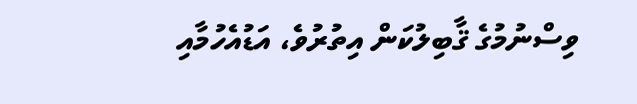ވިސްނުމުގެ ޤާބިލުކަން އިތުރުވެ، އަޑުއެހުމާއި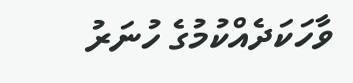ވާހަކަދެއްކުމުގެ ހުނަރު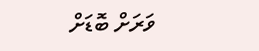ވަރަށް ބޮޑަށް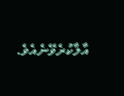އާލާކުރެވޭނެއެވެ.